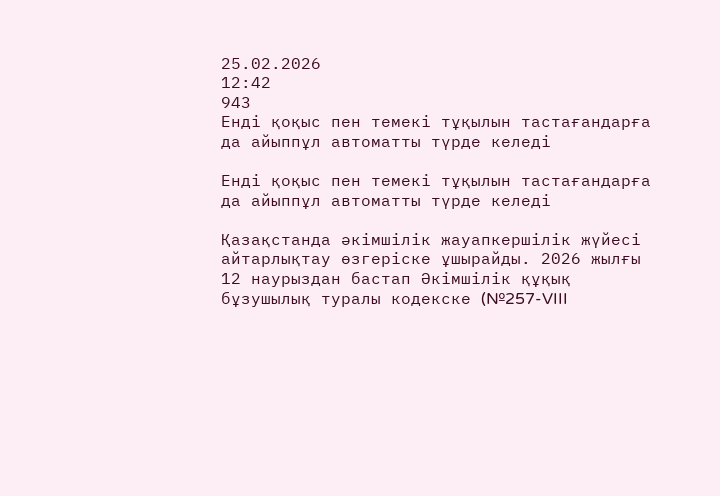25.02.2026
12:42
943
Енді қоқыс пен темекі тұқылын тастағандарға да айыппұл автоматты түрде келеді

Енді қоқыс пен темекі тұқылын тастағандарға да айыппұл автоматты түрде келеді

Қазақстанда әкімшілік жауапкершілік жүйесі айтарлықтау өзгеріске ұшырайды. 2026 жылғы 12 наурыздан бастап Әкімшілік құқық бұзушылық туралы кодекске (№257-VIII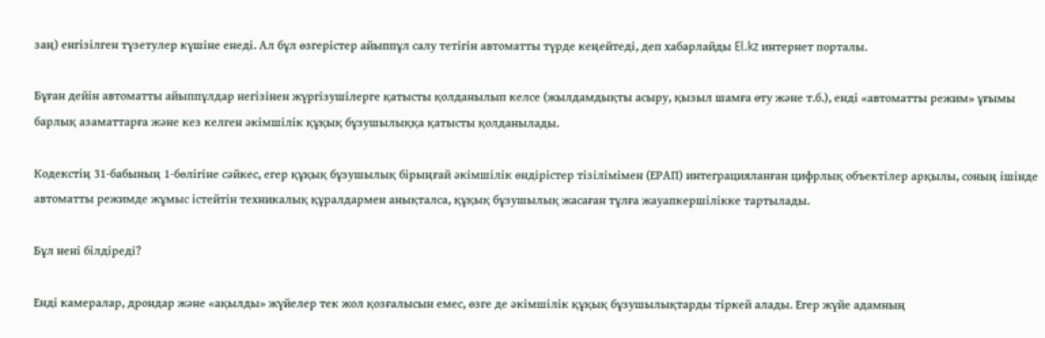заң) енгізілген түзетулер күшіне енеді. Ал бұл өзгерістер айыппұл салу тетігін автоматты түрде кеңейтеді, деп хабарлайды El.kz интернет порталы.

Бұған дейін автоматты айыппұлдар негізінен жүргізушілерге қатысты қолданылып келсе (жылдамдықты асыру, қызыл шамға өту және т.б.), енді «автоматты режим» ұғымы барлық азаматтарға және кез келген әкімшілік құқық бұзушылыққа қатысты қолданылады.

Кодекстің 31-бабының 1-бөлігіне сәйкес, егер құқық бұзушылық бірыңғай әкімшілік өндірістер тізілімімен (ЕРАП) интеграцияланған цифрлық объектілер арқылы, соның ішінде автоматты режимде жұмыс істейтін техникалық құралдармен анықталса, құқық бұзушылық жасаған тұлға жауапкершілікке тартылады.

Бұл нені білдіреді?

Енді камералар, дрондар және «ақылды» жүйелер тек жол қозғалысын емес, өзге де әкімшілік құқық бұзушылықтарды тіркей алады. Егер жүйе адамның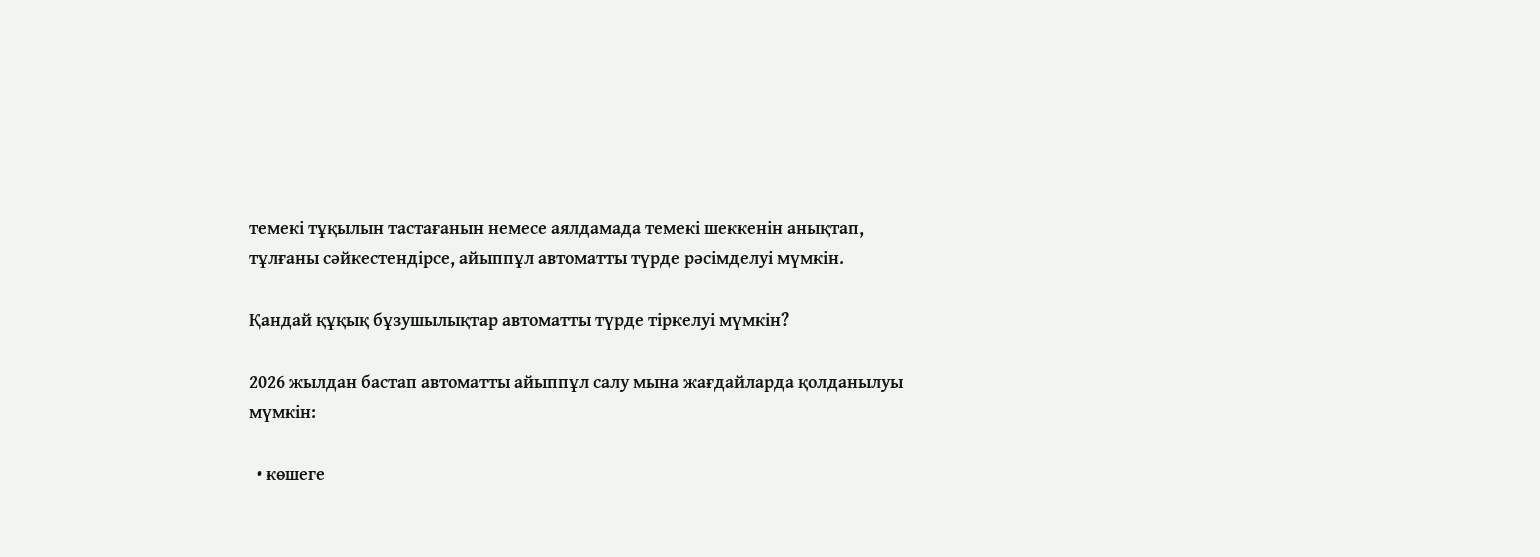темекі тұқылын тастағанын немесе аялдамада темекі шеккенін анықтап, тұлғаны сәйкестендірсе, айыппұл автоматты түрде рәсімделуі мүмкін.

Қандай құқық бұзушылықтар автоматты түрде тіркелуі мүмкін?

2026 жылдан бастап автоматты айыппұл салу мына жағдайларда қолданылуы мүмкін:

  • көшеге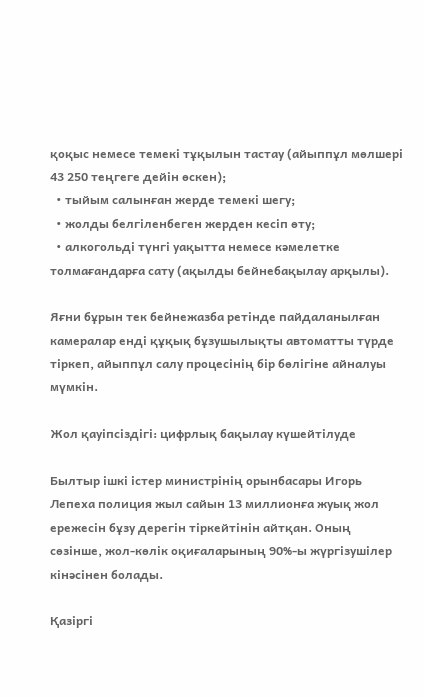қоқыс немесе темекі тұқылын тастау (айыппұл мөлшері 43 250 теңгеге дейін өскен);
  • тыйым салынған жерде темекі шегу;
  • жолды белгіленбеген жерден кесіп өту;
  • алкогольді түнгі уақытта немесе кәмелетке толмағандарға сату (ақылды бейнебақылау арқылы).

Яғни бұрын тек бейнежазба ретінде пайдаланылған камералар енді құқық бұзушылықты автоматты түрде тіркеп, айыппұл салу процесінің бір бөлігіне айналуы мүмкін.

Жол қауіпсіздігі: цифрлық бақылау күшейтілуде

Былтыр ішкі істер министрінің орынбасары Игорь Лепеха полиция жыл сайын 13 миллионға жуық жол ережесін бұзу дерегін тіркейтінін айтқан. Оның сөзінше, жол-көлік оқиғаларының 90%-ы жүргізушілер кінәсінен болады.

Қазіргі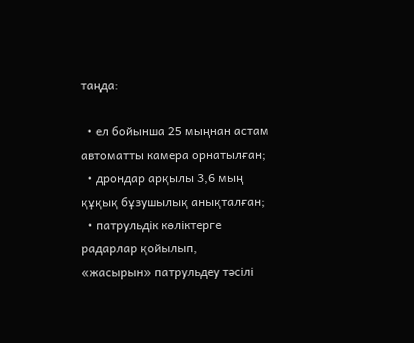таңда:

  • ел бойынша 25 мыңнан астам автоматты камера орнатылған;
  • дрондар арқылы 3,6 мың құқық бұзушылық анықталған;
  • патрульдік көліктерге радарлар қойылып, «жасырын» патрульдеу тәсілі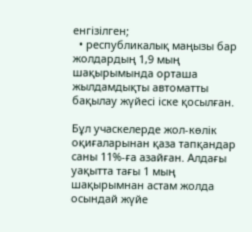енгізілген;
  • республикалық маңызы бар жолдардың 1,9 мың шақырымында орташа жылдамдықты автоматты бақылау жүйесі іске қосылған.

Бұл учаскелерде жол-көлік оқиғаларынан қаза тапқандар саны 11%-ға азайған. Алдағы уақытта тағы 1 мың шақырымнан астам жолда осындай жүйе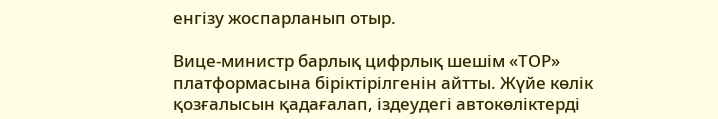енгізу жоспарланып отыр.

Вице-министр барлық цифрлық шешім «ТОР» платформасына біріктірілгенін айтты. Жүйе көлік қозғалысын қадағалап, іздеудегі автокөліктерді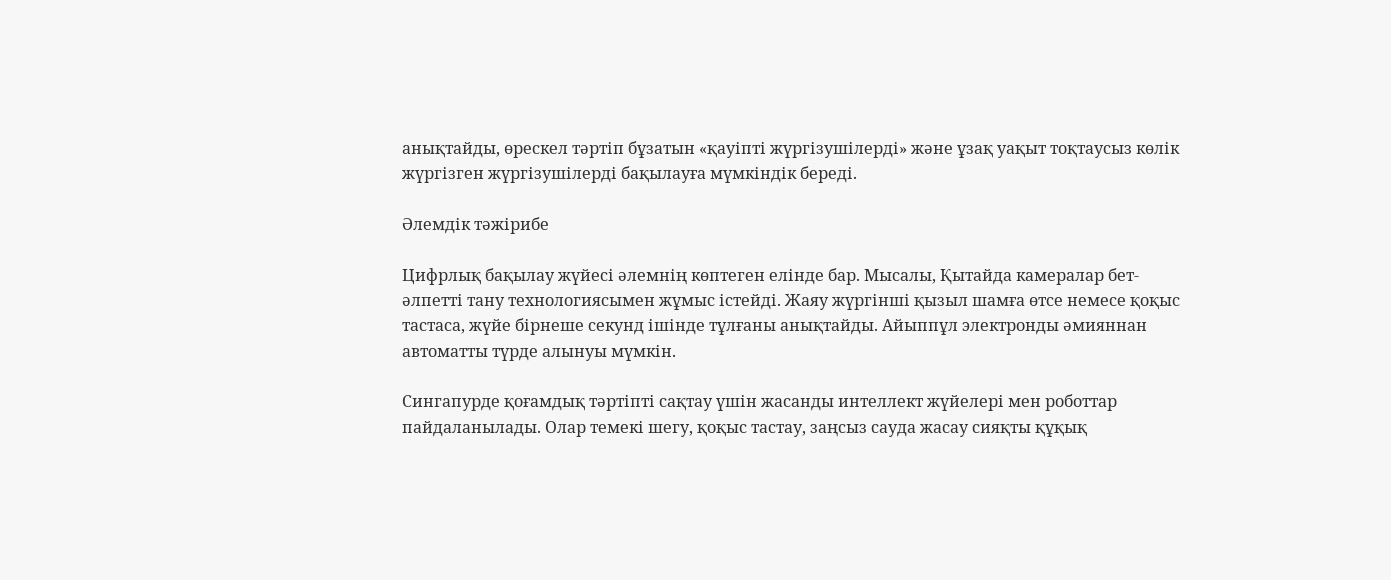анықтайды, өрескел тәртіп бұзатын «қауіпті жүргізушілерді» және ұзақ уақыт тоқтаусыз көлік жүргізген жүргізушілерді бақылауға мүмкіндік береді.

Әлемдік тәжірибе

Цифрлық бақылау жүйесі әлемнің көптеген елінде бар. Мысалы, Қытайда камералар бет-әлпетті тану технологиясымен жұмыс істейді. Жаяу жүргінші қызыл шамға өтсе немесе қоқыс тастаса, жүйе бірнеше секунд ішінде тұлғаны анықтайды. Айыппұл электронды әмияннан автоматты түрде алынуы мүмкін.

Сингапурде қоғамдық тәртіпті сақтау үшін жасанды интеллект жүйелері мен роботтар пайдаланылады. Олар темекі шегу, қоқыс тастау, заңсыз сауда жасау сияқты құқық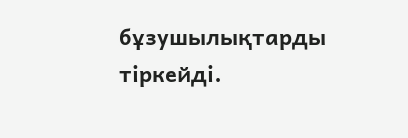бұзушылықтарды тіркейді.